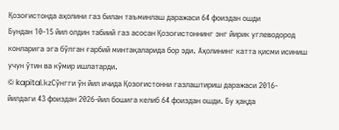Қозоғистонда аҳолини газ билан таъминлаш даражаси 64 фоиздан ошди
Бундан 10-15 йил олдин табиий газ асосан Қозоғистоннинг энг йирик углеводород конларига эга бўлган ғарбий минтақаларида бор эди. Аҳолининг катта қисми исиниш учун ўтин ва кўмир ишлатарди.
© kapital.kzСўнгги ўн йил ичида Қозоғистонни газлаштириш даражаси 2016-йилдаги 43 фоиздан 2026-йил бошига келиб 64 фоиздан ошди. Бу ҳақда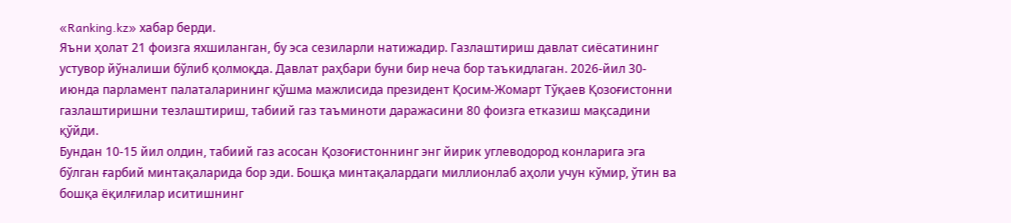«Ranking.kz» хабар берди.
Яъни ҳолат 21 фоизга яхшиланган, бу эса сезиларли натижадир. Газлаштириш давлат сиёсатининг устувор йўналиши бўлиб қолмоқда. Давлат раҳбари буни бир неча бор таъкидлаган. 2026-йил 30-июнда парламент палаталарининг қўшма мажлисида президент Қосим-Жомарт Тўқаев Қозоғистонни газлаштиришни тезлаштириш, табиий газ таъминоти даражасини 80 фоизга етказиш мақсадини қўйди.
Бундан 10-15 йил олдин, табиий газ асосан Қозоғистоннинг энг йирик углеводород конларига эга бўлган ғарбий минтақаларида бор эди. Бошқа минтақалардаги миллионлаб аҳоли учун кўмир, ўтин ва бошқа ёқилғилар иситишнинг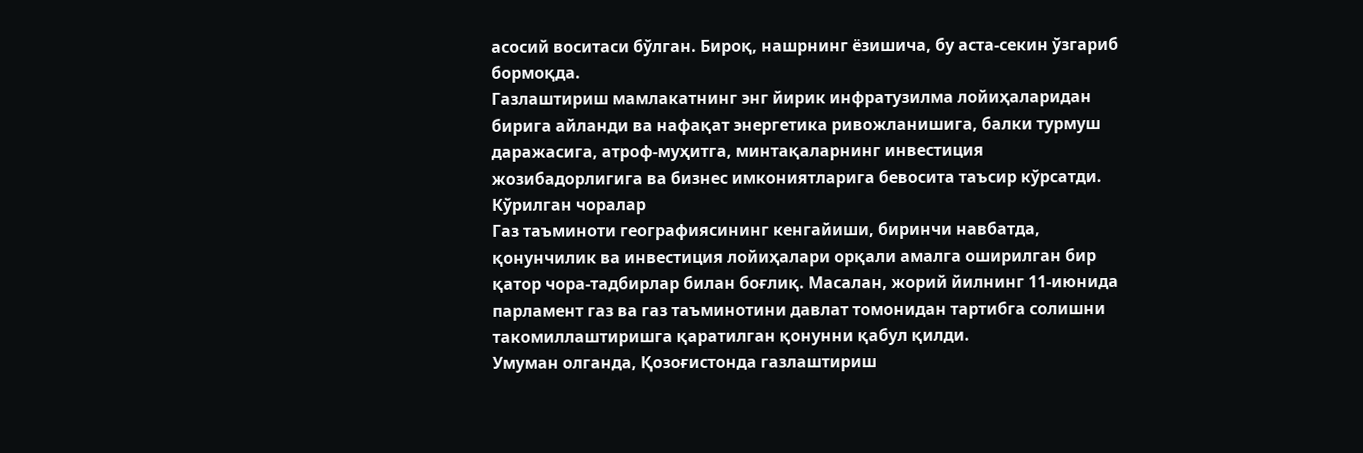асосий воситаси бўлган. Бироқ, нашрнинг ёзишича, бу аста-секин ўзгариб бормоқда.
Газлаштириш мамлакатнинг энг йирик инфратузилма лойиҳаларидан бирига айланди ва нафақат энергетика ривожланишига, балки турмуш даражасига, атроф-муҳитга, минтақаларнинг инвестиция жозибадорлигига ва бизнес имкониятларига бевосита таъсир кўрсатди.
Кўрилган чоралар
Газ таъминоти географиясининг кенгайиши, биринчи навбатда, қонунчилик ва инвестиция лойиҳалари орқали амалга оширилган бир қатор чора-тадбирлар билан боғлиқ. Масалан, жорий йилнинг 11-июнида парламент газ ва газ таъминотини давлат томонидан тартибга солишни такомиллаштиришга қаратилган қонунни қабул қилди.
Умуман олганда, Қозоғистонда газлаштириш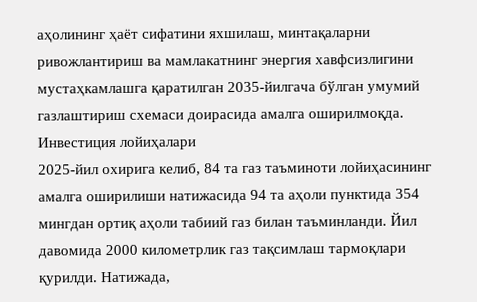аҳолининг ҳаёт сифатини яхшилаш, минтақаларни ривожлантириш ва мамлакатнинг энергия хавфсизлигини мустаҳкамлашга қаратилган 2035-йилгача бўлган умумий газлаштириш схемаси доирасида амалга оширилмоқда.
Инвестиция лойиҳалари
2025-йил охирига келиб, 84 та газ таъминоти лойиҳасининг амалга оширилиши натижасида 94 та аҳоли пунктида 354 мингдан ортиқ аҳоли табиий газ билан таъминланди. Йил давомида 2000 километрлик газ тақсимлаш тармоқлари қурилди. Натижада,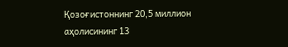Қозоғистоннинг 20,5 миллион аҳолисининг 13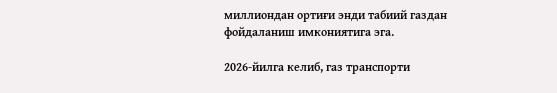миллиондан ортиғи энди табиий газдан фойдаланиш имкониятига эга.

2026-йилга келиб, газ транспорти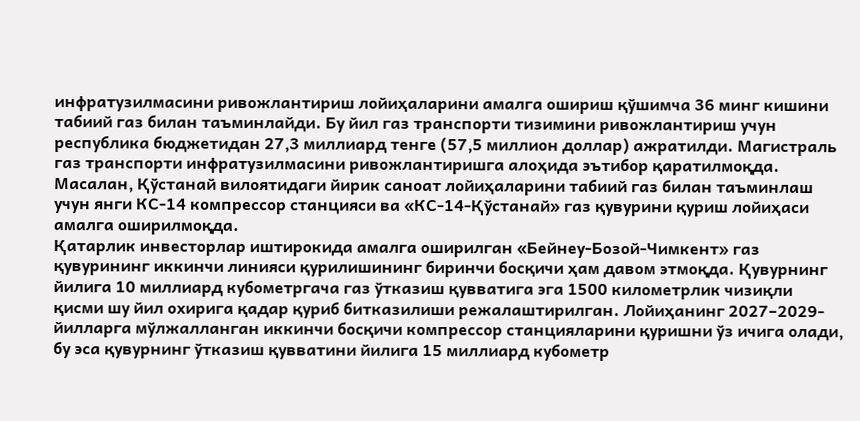инфратузилмасини ривожлантириш лойиҳаларини амалга ошириш қўшимча 36 минг кишини табиий газ билан таъминлайди. Бу йил газ транспорти тизимини ривожлантириш учун республика бюджетидан 27,3 миллиард тенге (57,5 миллион доллар) ажратилди. Магистраль газ транспорти инфратузилмасини ривожлантиришга алоҳида эътибор қаратилмоқда. Масалан, Қўстанай вилоятидаги йирик саноат лойиҳаларини табиий газ билан таъминлаш учун янги КС-14 компрессор станцияси ва «КС-14-Қўстанай» газ қувурини қуриш лойиҳаси амалга оширилмоқда.
Қатарлик инвесторлар иштирокида амалга оширилган «Бейнеу-Бозой-Чимкент» газ қувурининг иккинчи линияси қурилишининг биринчи босқичи ҳам давом этмоқда. Қувурнинг йилига 10 миллиард кубометргача газ ўтказиш қувватига эга 1500 километрлик чизиқли қисми шу йил охирига қадар қуриб битказилиши режалаштирилган. Лойиҳанинг 2027–2029-йилларга мўлжалланган иккинчи босқичи компрессор станцияларини қуришни ўз ичига олади, бу эса қувурнинг ўтказиш қувватини йилига 15 миллиард кубометр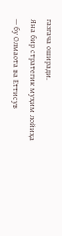газгача оширади.
Яна бир стратегик муҳим лойиҳа — бу Олмаота ва Еттисув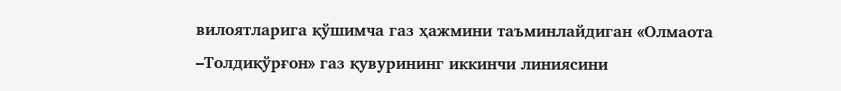вилоятларига қўшимча газ ҳажмини таъминлайдиган «Олмаота –Толдиқўрғон» газ қувурининг иккинчи линиясини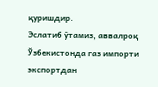қуришдир.
Эслатиб ўтамиз, аввалроқ Ўзбекистонда газ импорти экспортдан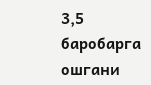3,5 баробарга ошгани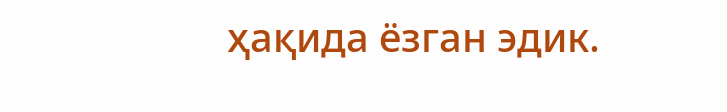ҳақида ёзган эдик.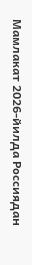Мамлакат 2026-йилда Россиядан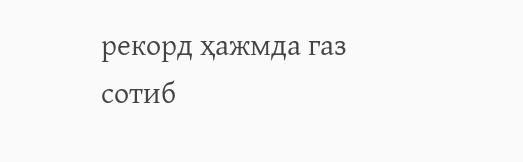рекорд ҳажмда газ сотиб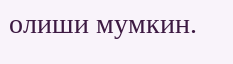олиши мумкин.